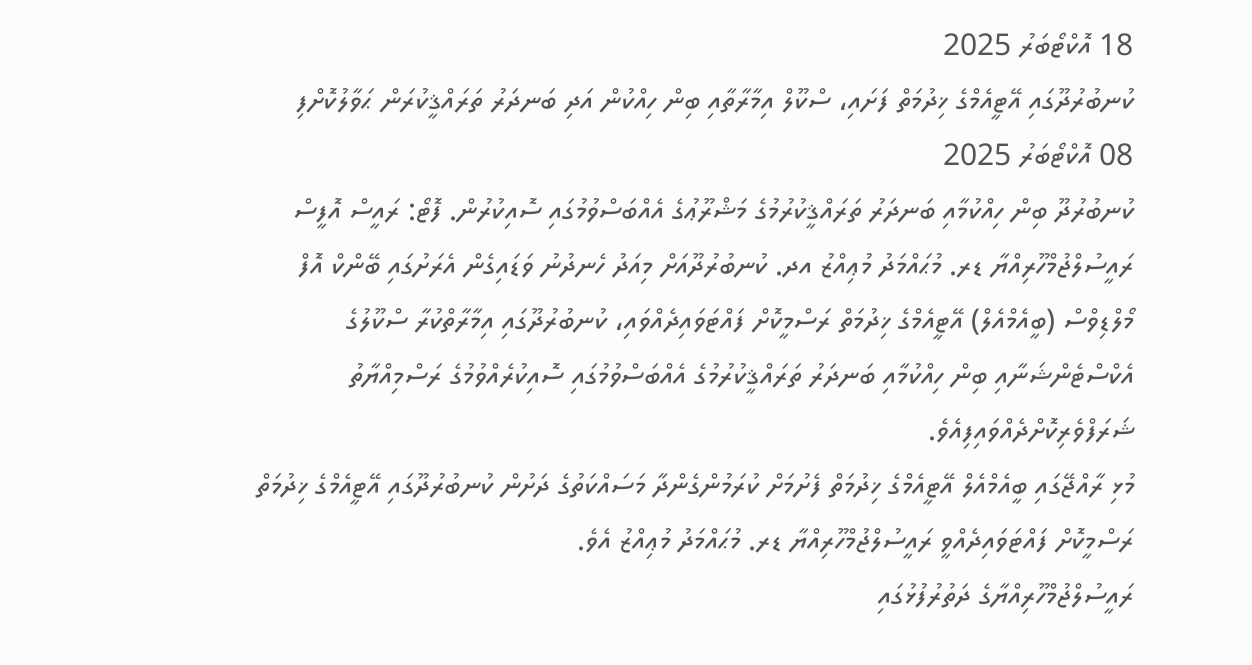18 އޮކްޓޯބަރު 2025
ކުނބުރުދޫގައި އޭޓީއެމްގެ ޚިދުމަތް ފަށައި، ސްކޫލް އިމާރާތާއި ބިން ހިއްކުން އަދި ބަނދަރު ތަރައްޤީކުރަން ޙަވާލުކޮށްފި
08 އޮކްޓޯބަރު 2025
ކުނބުރުދޫ ބިން ހިއްކުމާއި ބަނދަރު ތަރައްޤީކުރުމުގެ މަޝްރޫޢުގެ އެއްބަސްވުމުގައި ސޮއިކުރުން. ފޮޓޯ: ރައީސް އޮފީސް
ރައީސުލްޖުމްހޫރިއްޔާ ޑރ. މުޙައްމަދު މުޢިއްޒު އދ. ކުނބުރުދޫއަށް މިއަދު ހެނދުނު ވަޑައިގެން އެރަށުގައި ބޭންކް އޮފް މޯލްޑިވްސް (ބީއެމްއެލް) އޭޓީއެމްގެ ޚިދުމަތް ރަސްމީކޮށް ފައްޓަވައިދެއްވައި، ކުނބުރުދޫގައި އިމާރާތްކުރާ ސްކޫލުގެ އެކްސްޓެންޝަނާއި ބިން ހިއްކުމާއި ބަނދަރު ތަރައްޤީކުރުމުގެ އެއްބަސްވުމުގައި ސޮއިކުރެއްވުމުގެ ރަސްމިއްޔާތު ޝަރަފްވެރިކޮށްދެއްވައިފިއެވެ.
މުޅި ރާއްޖޭގައި ބީއެމްއެލް އޭޓީއެމްގެ ޚިދުމަތް ފެށުމަށް ކުރަމުންގެންދާ މަސައްކަތުގެ ދަށުން ކުނބުރުދޫގައި އޭޓީއެމްގެ ޚިދުމަތް ރަސްމީކޮށް ފައްޓަވައިދެއްވީ ރައީސުލްޖުމްހޫރިއްޔާ ޑރ. މުޙައްމަދު މުޢިއްޒު އެވެ.
ރައީސުލްޖުމްހޫރިއްޔާގެ ދަތުރުފުޅުގައި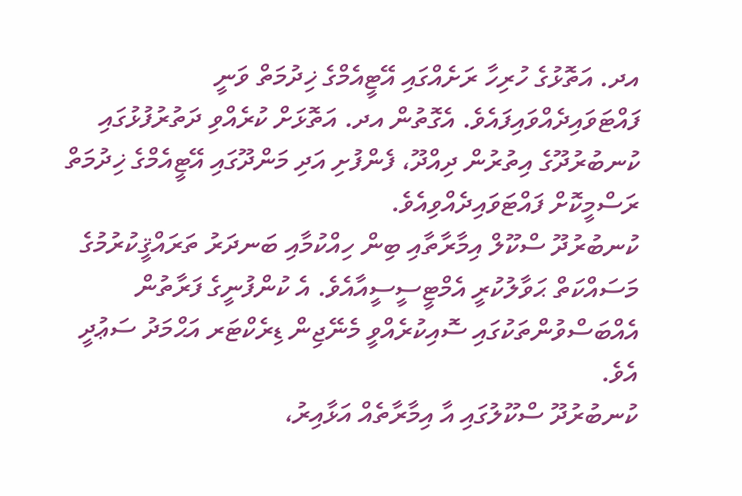އދ. އަތޮޅުގެ ހުރިހާ ރަށެއްގައި އޭޓީއެމްގެ ޚިދުމަތް ވަނީ ފައްޓަވައިދެއްވައިފައެވެ. އެގޮތުން އދ. އަތޮޅަށް ކުރެއްވި ދަތުރުފުޅުގައި ކުނބުރުދޫގެ އިތުރުން ދިއްދޫ، ފެންފުށި އަދި މަންދޫގައި އޭޓީއެމްގެ ޚިދުމަތް ރަސްމީކޮށް ފައްޓަވައިދެއްވިއެވެ.
ކުނބުރުދޫ ސްކޫލް އިމާރާތާއި ބިން ހިއްކުމާއި ބަނދަރު ތަރައްޤީކުރުމުގެ މަސައްކަތް ޙަވާލުކުރީ އެމްޓީސީސީއާއެވެ. އެ ކުންފުނީގެ ފަރާތުން އެއްބަސްވުންތަކުގައި ސޮއިކުރެއްވީ މެނޭޖިން ޑިރެކްޓަރ އަޙްމަދު ސަޢުދީ އެވެ.
ކުނބުރުދޫ ސްކޫލުގައި އާ އިމާރާތެއް އަޅާއިރު،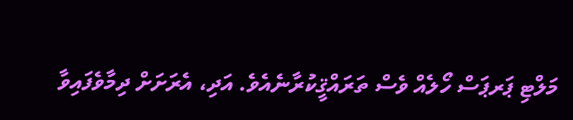މަލްޓި ޕަރޕަސް ހޯލެއް ވެސް ތަރައްޤީކުރާނެއެވެ. އަދި، އެރަށަށް ދިމާވެފައިވާ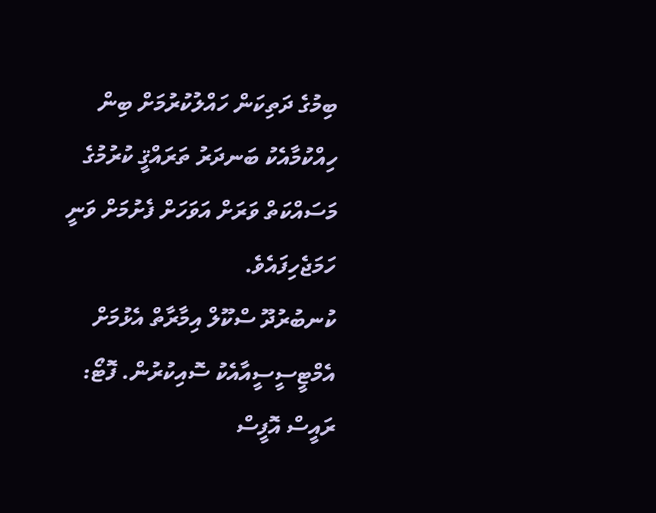ބިމުގެ ދަތިކަން ހައްލުކުރުމަށް ބިން ހިއްކުމާއެކު ބަނދަރު ތަރައްޤީ ކުރުމުގެ މަސައްކަތް ވަރަށް އަވަހަށް ފެށުމަށް ވަނީ ހަމަޖެހިފައެވެ.
ކުނބުރުދޫ ސްކޫލް އިމާރާތް އެޅުމަށް އެމްޓީސީސީއާއެކު ސޮއިކުރުން. ފޮޓޯ: ރައީސް އޮފީސް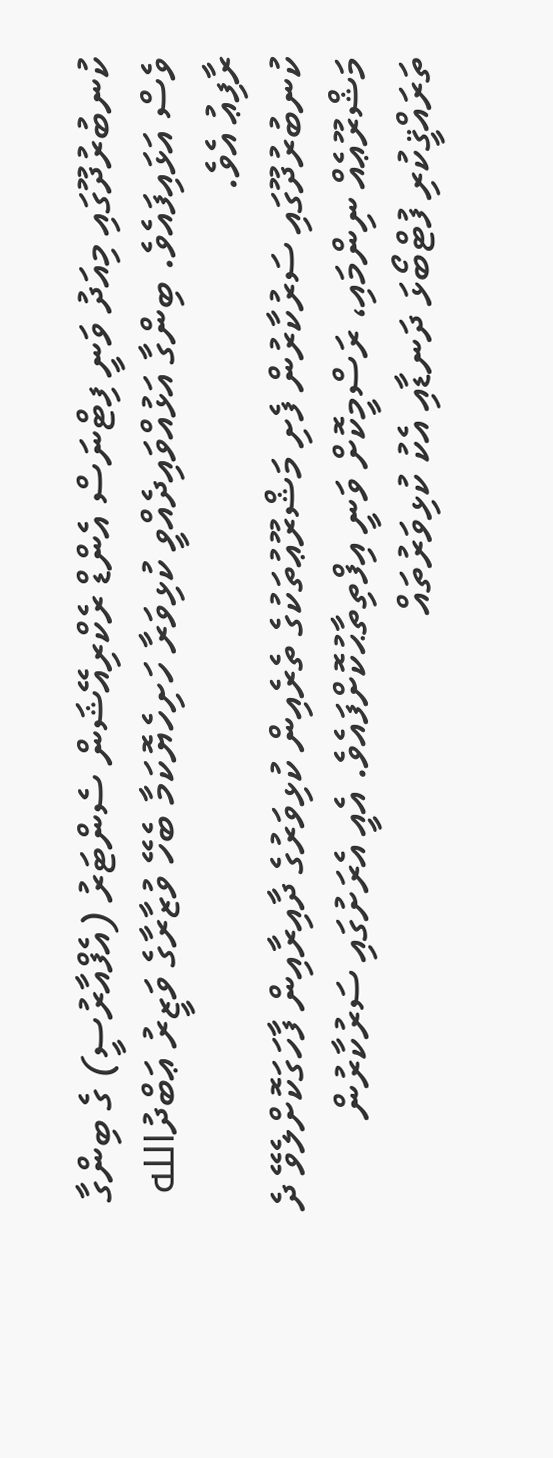ކުނބުރުދޫގައި މިއަދު ވަނީ ފިޓްނަސް އެންޑް ރެކްރިއޭޝަން ސެންޓަރު (އެފްއާރުސީ) ގެ ބިންގާ ވެސް އަޅައިފައެވެ. ބިންގާ އަޅުއްވައިދެއްވީ ކުޅިވަރާ ހަށިހެޔޮކަމާ ބެހޭ ވުޒާރާގެ ވަޒީރު ޢަބްދުالله ރާފިޢު އެވެ.
ކުނބުރުދޫގައި ސަރުކާރުން ފެށި މަޝްރޫޢުތަކުގެ ތެރެއިން ކުޅިވަރުގެ ދާއިރާއިން ފާހަގަކޮށްލެވޭ ދެ މަޝްރޫޢެއް ނިންމައި، ރަސްމީކޮށް ވަނީ އިފްތިތާޙުކޮށްފައެވެ. އެއީ އެރަށުގައި ސަރުކާރުން ތަރައްޤީކުރި ފުޓްބޯޅަ ދަނޑާއި އެކު ކުޅިވަރުތައް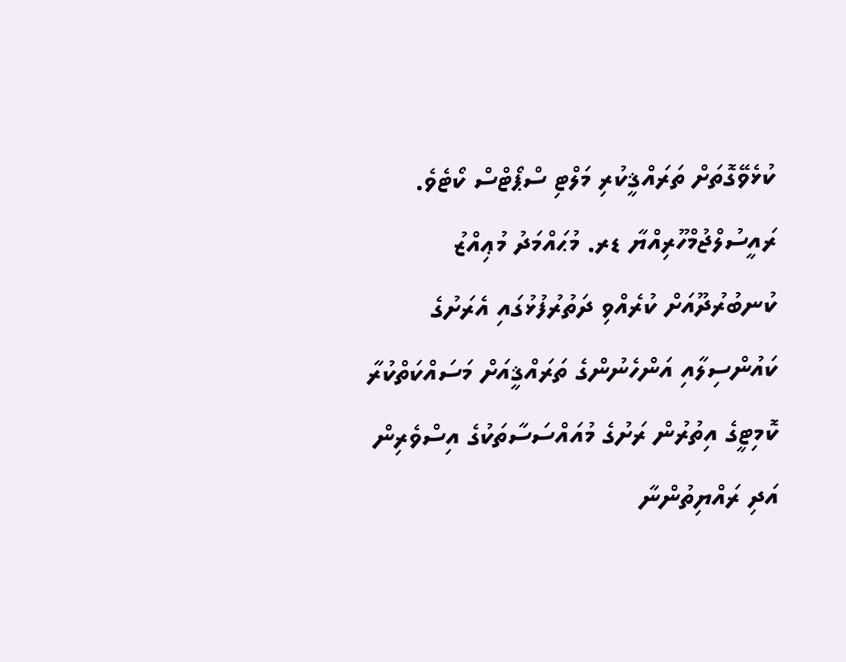ކުޅެވޭގޮތަށް ތަރައްޤީކުރި މަލްޓި ސްޕޯޓްސް ކޯޓެވެ.
ރައީސުލްޖުމްހޫރިއްޔާ ޑރ. މުޙައްމަދު މުޢިއްޒު ކުނބުރުދޫއަށް ކުރެއްވި ދަތުރުފުޅުގައި އެރަށުގެ ކައުންސިލާއި އަންހެނުންގެ ތަރައްޤީއަށް މަސައްކަތްކުރާ ކޮމިޓީގެ އިތުރުން ރަށުގެ މުއައްސަސާތަކުގެ އިސްވެރިން އަދި ރައްޔިތުންނާ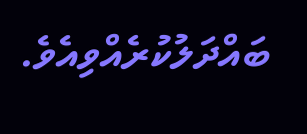ބައްދަލުކުރެއްވިއެވެ.